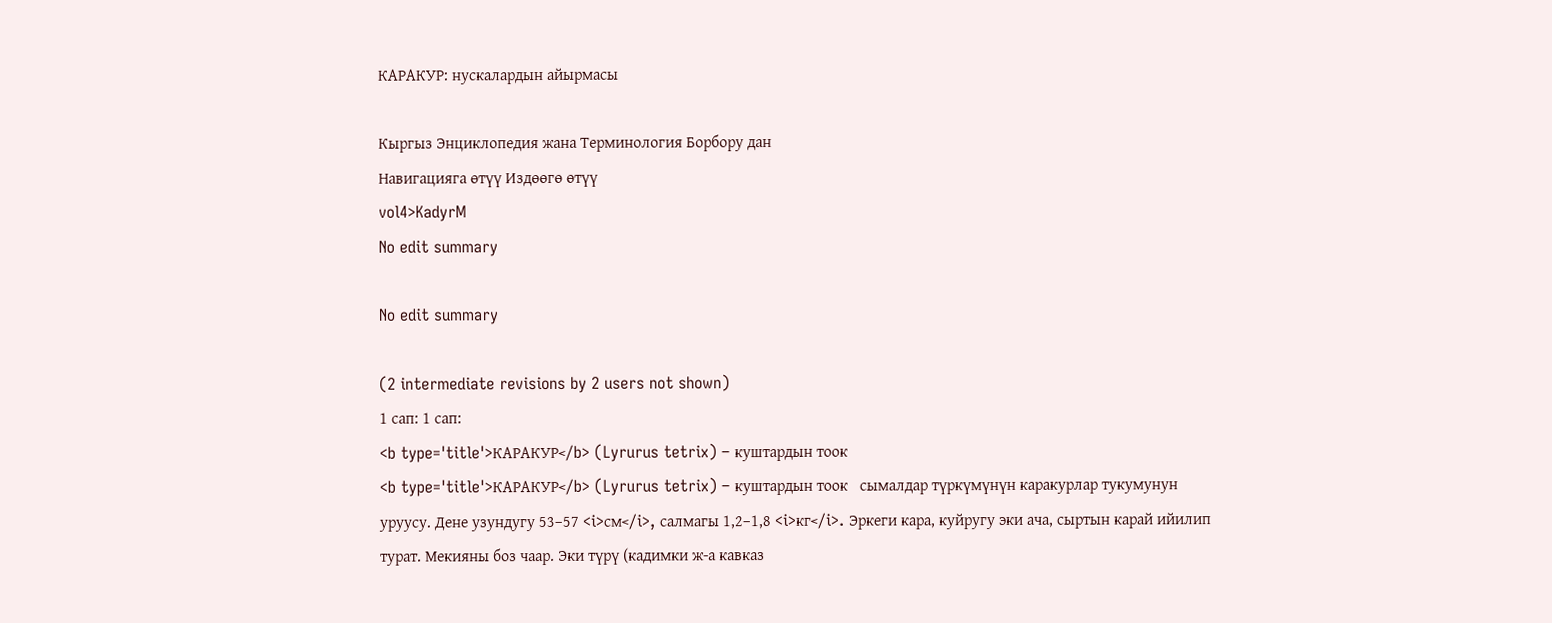КАРАКУР: нускалардын айырмасы

Кыргыз Энциклопедия жана Терминология Борбору дан
Навигацияга өтүү Издөөгө өтүү
vol4>KadyrM
No edit summary

No edit summary

(2 intermediate revisions by 2 users not shown)
1 сап: 1 сап:
<b type='title'>КАРАКУР</b> (Lyrurus tetrix) – куштардын тоок
<b type='title'>КАРАКУР</b> (Lyrurus tetrix) – куштардын тоок   сымалдар түркүмүнүн каракурлар тукумунун уруусу. Дене узундугу 53–57 <i>см</i>, салмагы 1,2–1,8 <i>кг</i>. Эркеги кара, куйругу эки ача, сыртын карай ийилип турат. Мекияны боз чаар. Эки түрү (кадимки ж-а кавказ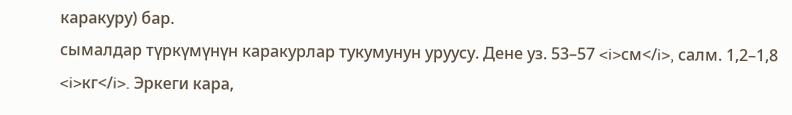каракуру) бар.
сымалдар түркүмүнүн каракурлар тукумунун уруусу. Дене уз. 53–57 <i>см</i>, салм. 1,2–1,8 <i>кг</i>. Эркеги кара,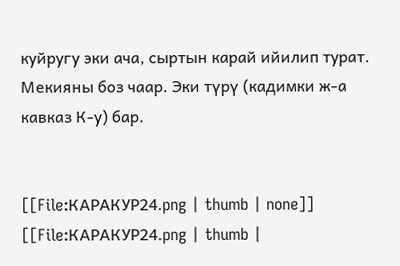куйругу эки ача, сыртын карай ийилип турат. Мекияны боз чаар. Эки түрү (кадимки ж-а кавказ К-у) бар.


[[File:КАРАКУР24.png | thumb | none]]
[[File:КАРАКУР24.png | thumb |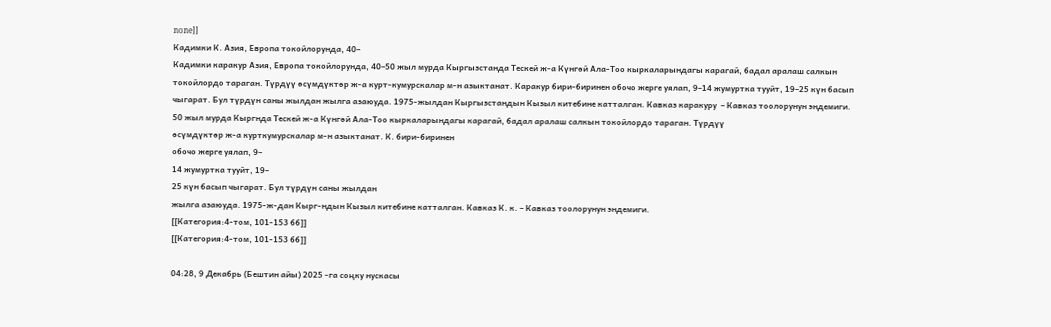none]]
Кадимки К. Азия, Европа токойлорунда, 40–
Кадимки каракур Азия, Европа токойлорунда, 40–50 жыл мурда Кыргызстанда Тескей ж-а Күнгөй Ала-Тоо кыркаларындагы карагай, бадал аралаш салкын токойлордо тараган. Түрдүү өсүмдүктөр ж-а курт-кумурскалар м-н азыктанат. Каракур бири-биринен обочо жерге уялап, 9–14 жумуртка тууйт, 19–25 күн басып чыгарат. Бул түрдүн саны жылдан жылга азаюуда. 1975-жылдан Кыргызстандын Кызыл китебине катталган. Кавказ каракуру  – Кавказ тоолорунун эндемиги.
50 жыл мурда Кыргнда Тескей ж-а Күнгөй Ала-Тоо кыркаларындагы карагай, бадал аралаш салкын токойлордо тараган. Түрдүү
өсүмдүктөр ж-а курткумурскалар м-н азыктанат. К. бири-биринен
обочо жерге уялап, 9–
14 жумуртка тууйт, 19–
25 күн басып чыгарат. Бул түрдүн саны жылдан
жылга азаюуда. 1975-ж-дан Кырг-ндын Кызыл китебине катталган. Кавказ К. к. – Кавказ тоолорунун эндемиги.
[[Категория:4-том, 101-153 бб]]
[[Категория:4-том, 101-153 бб]]

04:28, 9 Декабрь (Бештин айы) 2025 -га соңку нускасы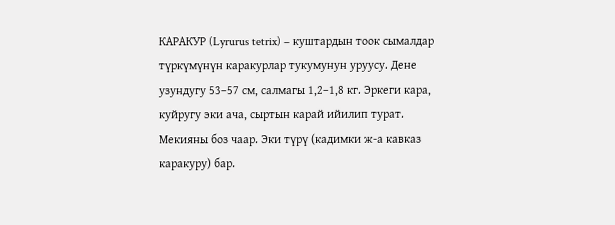КАРАКУР (Lyrurus tetrix) – куштардын тоок сымалдар түркүмүнүн каракурлар тукумунун уруусу. Дене узундугу 53–57 см, салмагы 1,2–1,8 кг. Эркеги кара, куйругу эки ача, сыртын карай ийилип турат. Мекияны боз чаар. Эки түрү (кадимки ж-а кавказ каракуру) бар.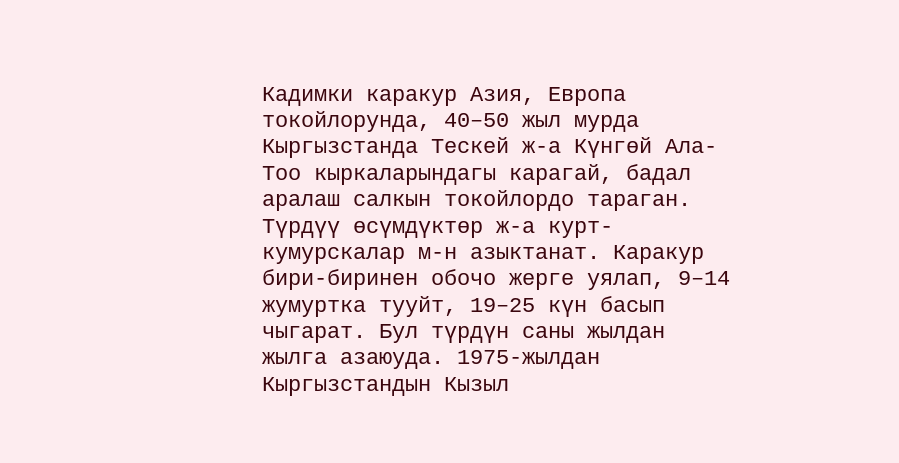Кадимки каракур Азия, Европа токойлорунда, 40–50 жыл мурда Кыргызстанда Тескей ж-а Күнгөй Ала-Тоо кыркаларындагы карагай, бадал аралаш салкын токойлордо тараган. Түрдүү өсүмдүктөр ж-а курт-кумурскалар м-н азыктанат. Каракур бири-биринен обочо жерге уялап, 9–14 жумуртка тууйт, 19–25 күн басып чыгарат. Бул түрдүн саны жылдан жылга азаюуда. 1975-жылдан Кыргызстандын Кызыл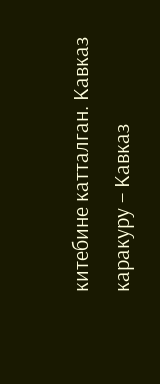китебине катталган. Кавказ каракуру – Кавказ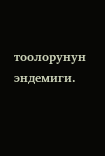тоолорунун эндемиги.